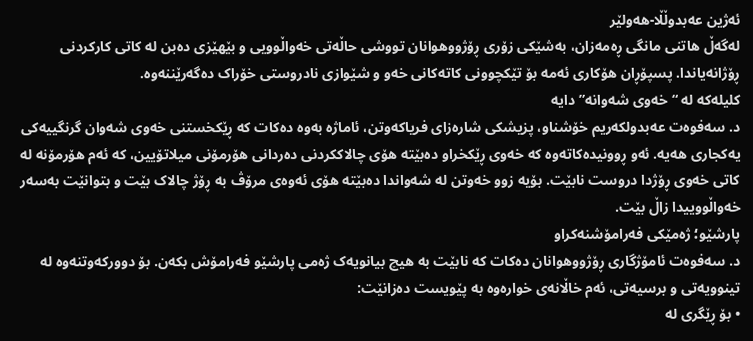ئەژین عەبدوڵڵا-هەولێر
لەگەڵ هاتنی مانگی ڕەمەزان، بەشێکی زۆری ڕۆژووهوانان تووشی حاڵەتی خەواڵوویی و بێهێزی دەبن لە کاتی کارکردنی ڕۆژانەیاندا. پسپۆڕان هۆکاری ئەمە بۆ تێکچوونی کاتەکانی خەو و شێوازی نادروستی خۆراک دەگەرێننەوە.
کلیلەکە لە “خەوی شەوانە”دایە
د. سەفوەت عەبدولكەریم خۆشناو، پزیشكی شارەزای فریاكەوتن، ئاماژە بەوە دەکات کە ڕێکخستنی خەوی شەوان گرنگییەکی یەکجاری هەیە. ئەو ڕوونیدەکاتەوە کە خەوی ڕێکخراو دەبێتە هۆی چالاککردنی دەردانی هۆرمۆنی میلاتۆیین، کە ئەم هۆرمۆنە لە کاتی خەوی ڕۆژدا دروست نابێت. بۆیە زوو خەوتن لە شەواندا دەبێتە هۆی ئەوەی مرۆڤ بە ڕۆژ چالاک بێت و بتوانێت بەسەر خەواڵووییدا زاڵ بێت.
پارشێو؛ ژەمێکی فەرامۆشنەکراو
د. سەفوەت ئامۆژگاری ڕۆژووهوانان دەكات كە نابێت بە هیچ بیانویەک ژەمی پارشێو فەرامۆش بکەن. بۆ دوورکەوتنەوە لە تینوویەتی و برسیەتی، ئەم خاڵانەی خوارەوە بە پێویست دەزانێت:
• بۆ ڕێگری لە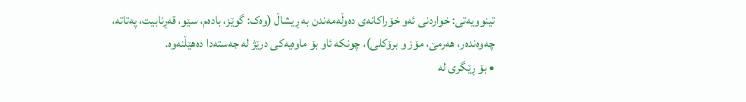تینوویەتی: خواردنی ئەو خۆراکانەی دەوڵەمەندن بە ڕیشاڵ (وەک: گوێز، بادەم، سێو، قەڕنابیت، پەتاتە، چەوەندەر، هەرمێ، مۆز و برۆکلی)، چونکە ئاو بۆ ماوەیەکی درێژ لە جەستەدا دەهێڵنەوە.
• بۆ ڕێگری لە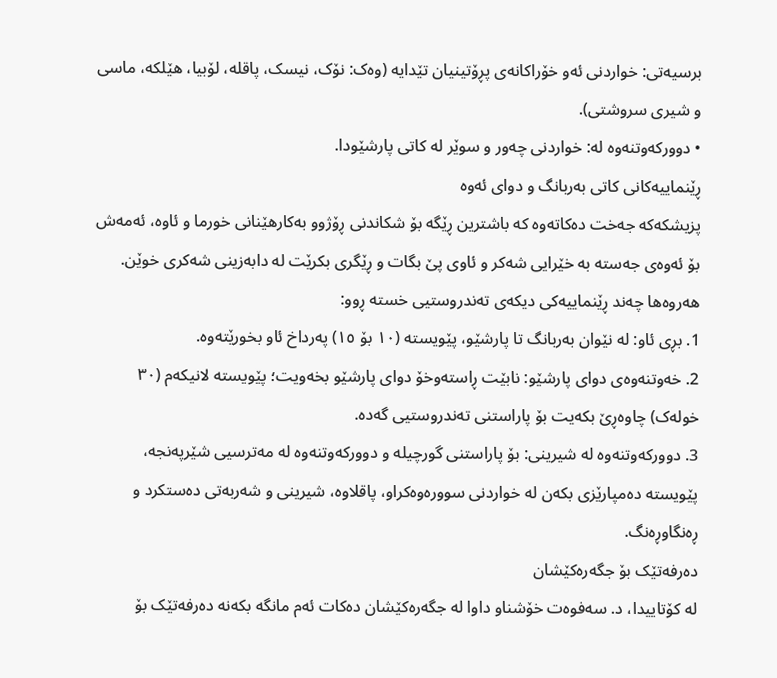برسیەتی: خواردنی ئەو خۆراکانەی پڕۆتینیان تێدایە (وەک: نۆک، نیسک، پاقلە، لۆبیا، هێلکە، ماسی و شیری سروشتی).
• دوورکەوتنەوە لە: خواردنی چەور و سوێر لە کاتی پارشێودا.
ڕێنماییەکانی کاتی بەربانگ و دوای ئەوە
پزیشکەکە جەخت دەکاتەوە کە باشترین ڕێگە بۆ شکاندنی ڕۆژوو بەکارهێنانی خورما و ئاوە، ئەمەش بۆ ئەوەی جەستە بە خێرایی شەکر و ئاوی پێ بگات و ڕێگری بکرێت لە دابەزینی شەکری خوێن.
هەروەها چەند ڕێنماییەکی دیکەی تەندروستیی خستە ڕوو:
1. بڕی ئاو: لە نێوان بەربانگ تا پارشێو، پێویستە (١٠ بۆ ١٥) پەرداخ ئاو بخورێتەوە.
2. خەوتنەوەی دوای پارشێو: نابێت ڕاستەوخۆ دوای پارشێو بخەویت؛ پێویستە لانیکەم (٣٠ خولەک) چاوەڕێ بکەیت بۆ پاراستنی تەندروستیی گەدە.
3. دوورکەوتنەوە لە شیرینی: بۆ پاراستنی گورچیلە و دوورکەوتنەوە لە مەترسیی شێرپەنجە، پێویستە دەمپارێزی بکەن لە خواردنی سوورەوەکراو، پاقلاوە، شیرینی و شەربەتی دەستکرد و ڕەنگاوڕەنگ.
دەرفەتێک بۆ جگەرەکێشان
لە کۆتاییدا، د. سەفوەت خۆشناو داوا لە جگەرەکێشان دەکات ئەم مانگە بکەنە دەرفەتێک بۆ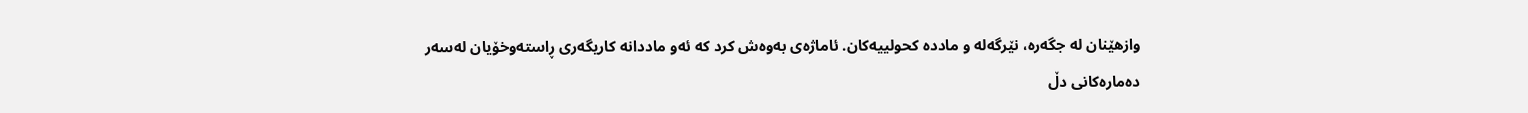وازهێنان لە جگەرە، نێرگەلە و ماددە کحولییەکان. ئاماژەی بەوەش کرد کە ئەو ماددانە کاریگەری ڕاستەوخۆیان لەسەر دەمارەکانی دڵ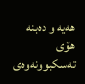هەیە و دەبنە هۆی تەسکبوونەوەی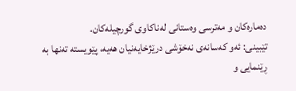دەمارەکان و مەترسی وەستانی لەناکاوی گورچیلەکان.
تێبینی: ئەو کەسانەی نەخۆشی درێژخایەنیان هەیە، پێویستە تەنها بە ڕێنمایی و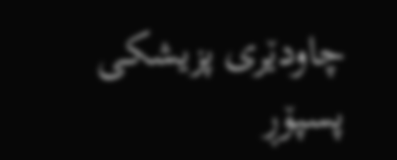چاودێری پزیشکی پسپۆڕ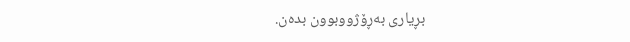بڕیاری بەڕۆژووبوون بدەن.